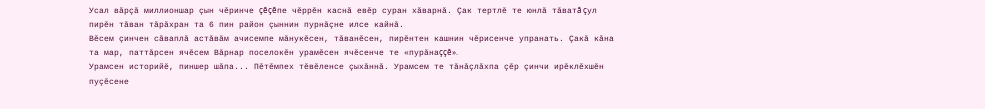Усал вăрçă миллионшар çын чĕринче çĕçĕпе чĕррĕн каснă евĕр суран хăварнă. Çак тертлĕ те юнлă тăватă çул пирĕн тăван тăрăхран та 6 пин район çыннин пурнăçне илсе кайнă.
Вĕсем çинчен сăваплă астăвăм ачисемпе мăнукĕсен, тăванĕсен, пирĕнтен кашнин чĕрисенче упранать. Çакă кăна та мар, паттăрсен ячĕсем Вăрнар поселокĕн урамĕсен ячĕсенче те «пурăнаççĕ».
Урамсен историйĕ, пиншер шăпа... Пĕтĕмпех тĕвĕленсе çыхăннă. Урамсем те тăнăçлăхпа çĕр çинчи ирĕклĕхшĕн пуçĕсене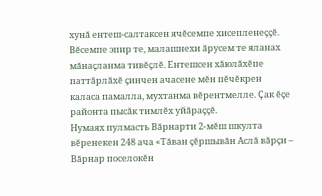хунă ентеш-салтаксен ячĕсемпе хисепленеççĕ. Вĕсемпе эпир те, малашнехи ăрусем те яланах мăнаçланма тивĕçлĕ. Ентешсен хăюлăхĕпе паттăрлăхĕ çинчен ачасене мĕн пĕчĕкрен каласа памалла, мухтанма вĕрентмелле. Çак ĕçе районта пысăк тимлĕх уйăраççĕ.
Нумаях пулмасть Вăрнарти 2-мĕш шкулта вĕренекен 248 ача «Тăван çĕршывăн Аслă вăрçи – Вăрнар поселокĕн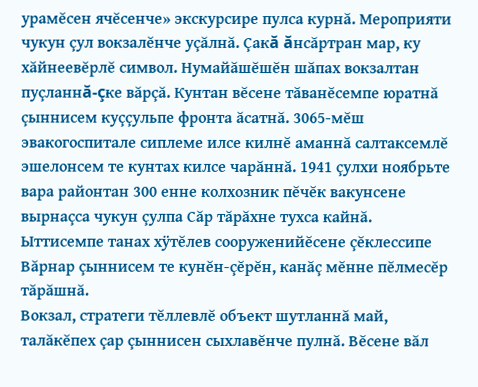урамĕсен ячĕсенче» экскурсире пулса курнă. Мероприяти чукун çул вокзалĕнче уçăлнă. Çакă ăнсăртран мар, ку хăйнеевĕрлĕ символ. Нумайăшĕшĕн шăпах вокзалтан пуçланнă-çке вăрçă. Кунтан вĕсене тăванĕсемпе юратнă çыннисем куççульпе фронта ăсатнă. 3065-мĕш эвакогоспитале сиплеме илсе килнĕ аманнă салтаксемлĕ эшелонсем те кунтах килсе чарăннă. 1941 çулхи ноябрьте вара районтан 300 енне колхозник пĕчĕк вакунсене вырнаçса чукун çулпа Сăр тăрăхне тухса кайнă. Ыттисемпе танах хÿтĕлев сооруженийĕсене çĕклессипе Вăрнар çыннисем те кунĕн-çĕрĕн, канăç мĕнне пĕлмесĕр тăрăшнă.
Вокзал, стратеги тĕллевлĕ объект шутланнă май, талăкĕпех çар çыннисен сыхлавĕнче пулнă. Вĕсене вăл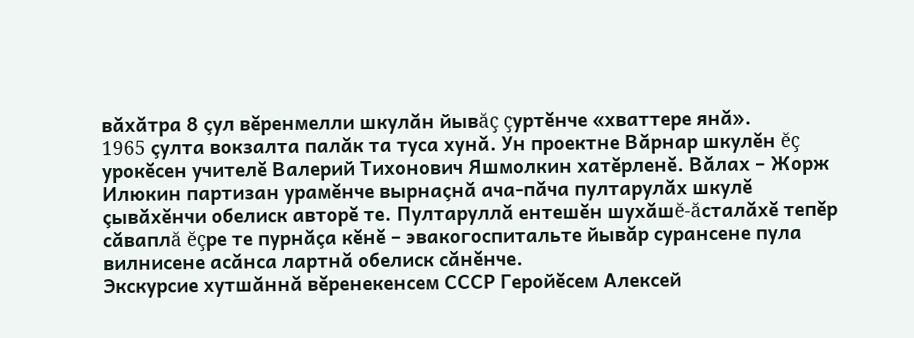вăхăтра 8 çул вĕренмелли шкулăн йывăç çуртĕнче «хваттере янă».
1965 çулта вокзалта палăк та туса хунă. Ун проектне Вăрнар шкулĕн ĕç урокĕсен учителĕ Валерий Тихонович Яшмолкин хатĕрленĕ. Вăлах – Жорж Илюкин партизан урамĕнче вырнаçнă ача-пăча пултарулăх шкулĕ çывăхĕнчи обелиск авторĕ те. Пултаруллă ентешĕн шухăшĕ-ăсталăхĕ тепĕр сăваплă ĕçре те пурнăçа кĕнĕ – эвакогоспитальте йывăр сурансене пула вилнисене асăнса лартнă обелиск сăнĕнче.
Экскурсие хутшăннă вĕренекенсем СССР Геройĕсем Алексей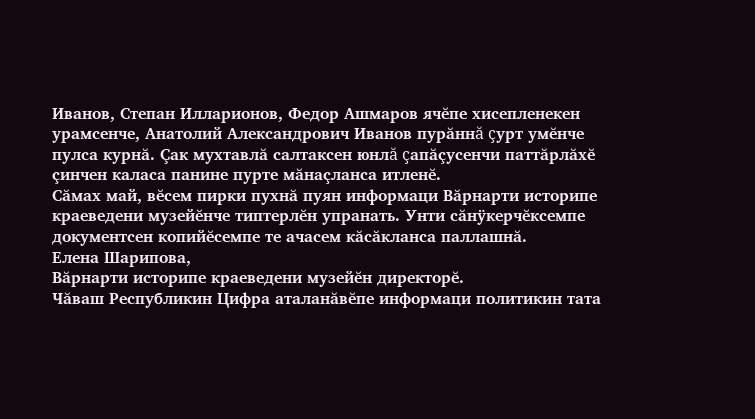Иванов, Степан Илларионов, Федор Ашмаров ячĕпе хисепленекен урамсенче, Анатолий Александрович Иванов пурăннă çурт умĕнче пулса курнă. Çак мухтавлă салтаксен юнлă çапăçусенчи паттăрлăхĕ çинчен каласа панине пурте мăнаçланса итленĕ.
Сăмах май, вĕсем пирки пухнă пуян информаци Вăрнарти историпе краеведени музейĕнче типтерлĕн упранать. Унти сăнÿкерчĕксемпе документсен копийĕсемпе те ачасем кăсăкланса паллашнă.
Елена Шарипова,
Вăрнарти историпе краеведени музейĕн директорĕ.
Чăваш Республикин Цифра аталанăвĕпе информаци политикин тата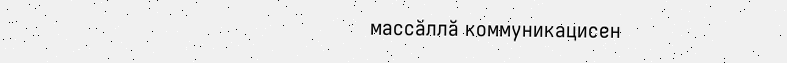массăллă коммуникацисен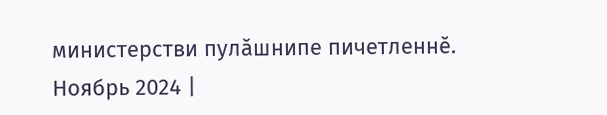министерстви пулăшнипе пичетленнĕ.
Ноябрь 2024 |